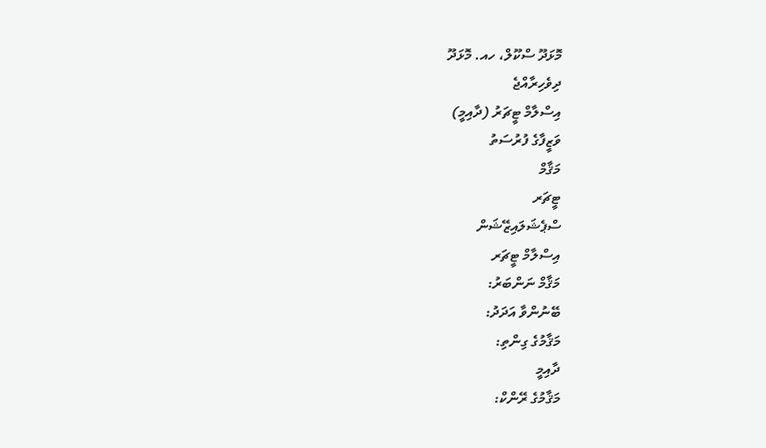މޮޅަދޫ ސްކޫލް، ހއ. މޮޅަދޫ
ދިވެހިރާއްޖެ
އިސްލާމް ޓީޗަރު (ދާއިމީ)
ވަޒީފާގެ ފުރުސަތު
މަޤާމް
ޓީޗަރ
ސްޕެޝަލައިޒޭޝަން
އިސްލާމް ޓީޗަރ
މަޤާމް ނަންބަރު:
ބޭނުންވާ އަދަދު:
މަޤާމުގެ ގިންތި:
ދާއިމީ
މަޤާމުގެ ރޭންކް: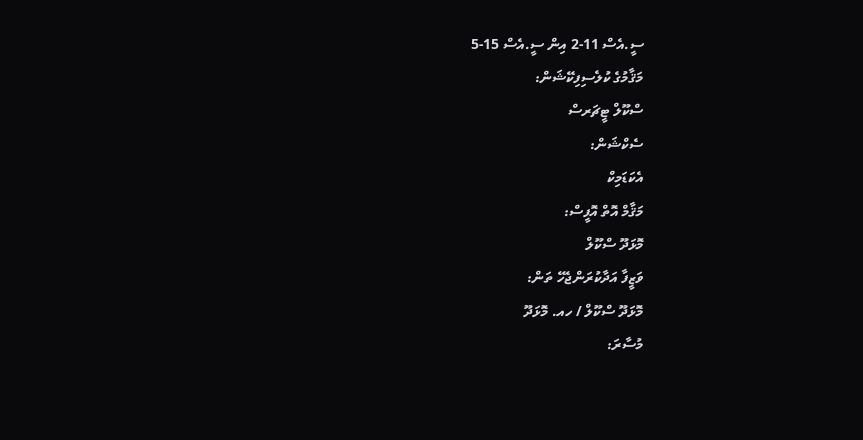ސީ.އެސް 11-2 އިން ސީ.އެސް 15-5
މަޤާމުގެ ކުލެސިފިކޭޝަން:
ސްކޫލް ޓީޗަރސް
ސެކްޝަން:
އެކަޑަމިކް
މަޤާމް އޮތް އޮފީސް:
މޮޅަދޫ ސްކޫލް
ވަޒީފާ އަދާކުރަންޖެހޭ ތަން:
މޮޅަދޫ ސްކޫލް / ހއ. މޮޅަދޫ
މުސާރަ: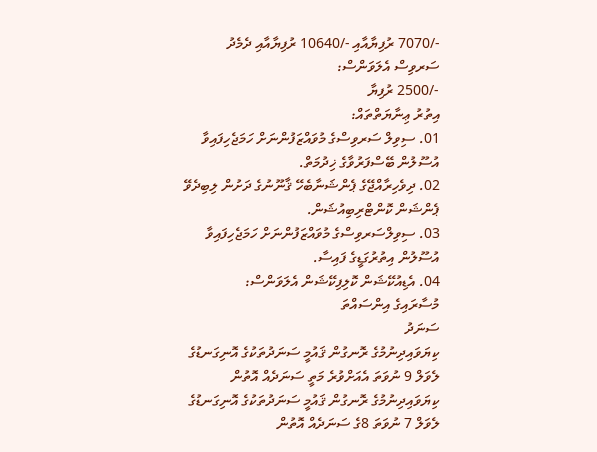-/7070 ރުފިޔާއާއި -/10640 ރުފިޔާއާއި ދެމެދު
ސަރވިސް އެލަވަންސް:
-/2500 ރުފިޔާ
އިތުރު ޢިނާޔަތްތައް:
01. ސިވިލް ސަރވިސްގެ މުވައްޒަފުންނަށް ހަމަޖެހިފައިވާ އުސޫލުން ބޭސްފަރުވާގެ ޚިދުމަތް.
02. ދިވެހިރާއްޖޭގެ ޕެންޝަނާބެހޭ ޤާނޫނުގެ ދަށުން ލިބިދެވޭ ޕެންޝަން ކޮންޓްރިބިއުޝަން.
03. ސިވިލްސަރވިސްގެ މުވައްޒަފުންނަށް ހަމަޖެހިފައިވާ އުސޫލުން އިތުރުގަޑީގެ ފައިސާ.
04. އެޑިއުކޭޝަން ކޮލިފިކޭޝަން އެލަވަންސް:
މުސާރައިގެ އިންސައްތަ
ސަނަދު
ކިޔަވައިދިނުމުގެ ރޮނގުން ޤައުމީ ސަނަދުތަކުގެ އޮނިގަނޑުގެ ލެވަލް 9 ނުވަތަ އެއަށްވުރެ މަތީ ސަނަދެއް އޮތުން
ކިޔަވައިދިނުމުގެ ރޮނގުން ޤައުމީ ސަނަދުތަކުގެ އޮނިގަނޑުގެ ލެވަލް 7 ނުވަތަ 8ގެ ސަނަދެއް އޮތުން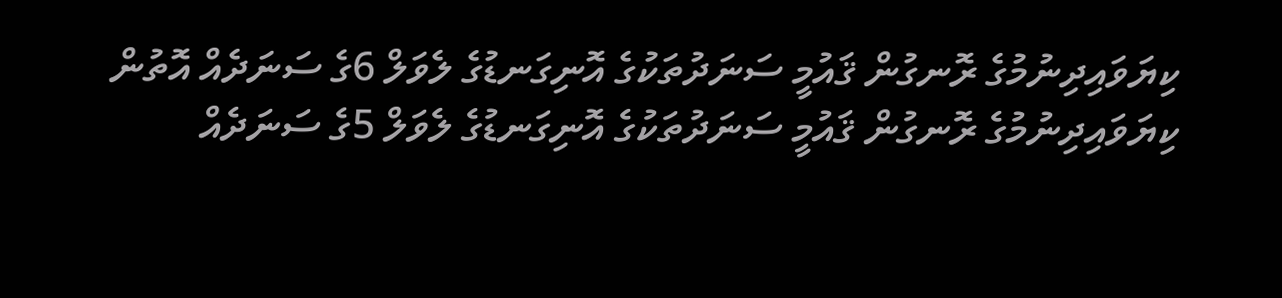ކިޔަވައިދިނުމުގެ ރޮނގުން ޤައުމީ ސަނަދުތަކުގެ އޮނިގަނޑުގެ ލެވަލް 6ގެ ސަނަދެއް އޮތުން
ކިޔަވައިދިނުމުގެ ރޮނގުން ޤައުމީ ސަނަދުތަކުގެ އޮނިގަނޑުގެ ލެވަލް 5ގެ ސަނަދެއް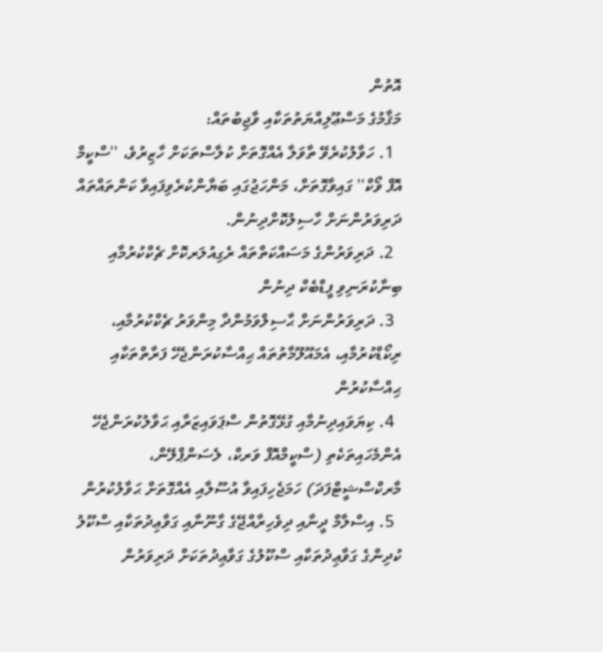އޮތުން
މަޤާމުގެ މަސްޢޫލިއްޔަތުތަކާއި ވާޖިބުތައް:
  1. ހަވާލުކުރެވޭ ތާވަލާ އެއްގޮތަށް ކުލާސްތަކަށް ހާޒިރުވެ، ''ސްކީމް އޮފް ވޯކް'' ގައިވާގޮތަށް، މަންހަޖުގައި ބަޔާންކުރެވިފައިވާ ކަންތައްތައް ދަރިވަރުންނަށް ހާސިލުކޮށްދިނުން.
  2. ދަރިވަރުންގެ މަސައްކަތްތައް ރެގިއުލަރކޮށް ޗެކްކުރުމާއި ބިނާކުރަނިވި ފީޑްބެކް ދިނުން
  3. ދަރިވަރުންނަށް ޙާސިލްވަމުންދާ މިންވަރު ޗެކްކުރުމާއި، ރިކޯޑްކުރުމާއި، އެމައޫލޫމާތުތައް ޙިއްސާކުރަންޖެހޭ ފަރާތްތަކާއި ޙިއްސާކުރުން
  4. ކިޔަވައިދިނުމާއި ގުޅޭގޮތުން ސްޕަވައިޒަރާއި ޙަވާލުކުރަންޖެހޭ އެންމެހައިތަކެތި (ސްކީމްއޮފް ވަރކް، ލެސަންޕްލޭން، މާރކްސްޝީޓްފަދަ) ހަމަޖެހިފައިވާ އުސޫލާއި އެއްގޮތަށް ޙަވާލުކުރުން
  5. އިސްލާމް ދީނާއި ދިވެހިރާއްޖޭގެ ގާނޫނާއި ގަވާޢިދުތަކާއި ސްކޫލު ކުދިންގެ ގަވާޢިދުތަކާއި ސްކޫލުގެ ގަވާޢިދުތަކަށް ދަރިވަރުން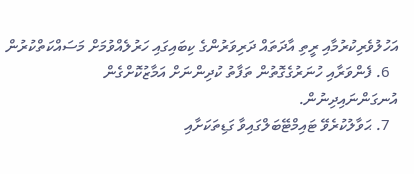އަހުލުވެރިކުރުމާއި ރީތި އާދަތައް ދަރިވަރުންގެ ކިބައިގައި ހަރުލެއްވުމަށް މަސައްކަތްކުރުން
  6. ފެންވަރާއި ހުނަރުގެގޮތުން ތަފާތު ކުދިންނަށް އަމާޒުކޮށްގެން އުނގަންނައިދިނުން.
  7. ޙަވާލުކުރެވޭ ޓައިމްޓޭބަލްގައިވާ ގަޑިތަކަށާއި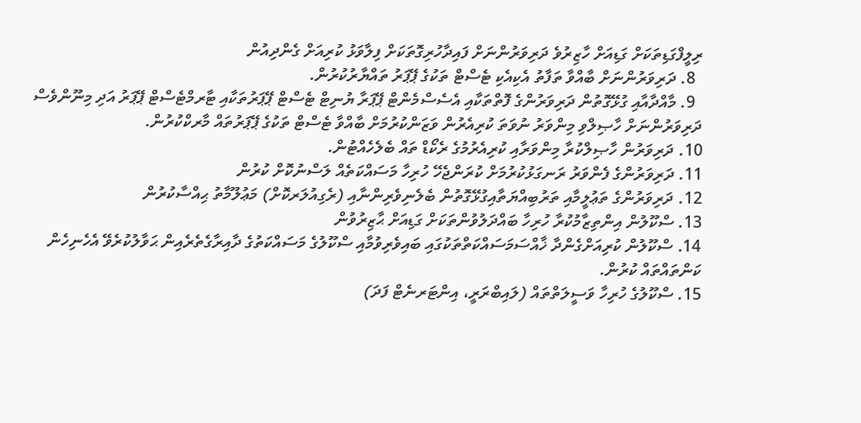ރިލީފްގަޑިތަކަށް ގަޑިއަށް ހާޒިރުވެ ދަރިވަރުންނަށް ފައިދާހުރިގޮތަކަށް ފިލާވަޅު ކުރިއަށް ގެންދިއުން
  8. ދަރިވަރުންނަށް ބާއްވާ ތަފާތު އެކިއެކި ޓެސްޓް ތަކުގެ ޕޭޕަރު ތައްޔާރުކުރުން.
  9. މާއްދާއާއި ގުޅޭގޮތުން ދަރިވަރުންގެ ފޮތްތަކާއި އެސެސްމެންޓް ޕޭޕަރާ ޔުނިޓް ޓެސްޓް ޕޭޕަރުތަކާއި ޓާރމްޓެސްޓް ޕޭޕަރު އަދި މިނޫންވެސް ދަރިވަރުންނަށް ހާޞިލްވި މިންވަރު ނުވަތަ ކުރިއެރުން ވަޒަންކުރުމަށް ބާއްވާ ޓެސްޓް ތަކުގެ ޕޭޕަރުތައް މާރކްކުރުން.
10. ދަރިވަރުން ހާޞިލްކުރާ މިންވަރާއި ކުރިއެރުމުގެ ރެކޯޑް ތައް ބެލެހެއްޓުން.
11. ދަރިވަރުންގެ ފެންވަރު ރަނގަޅުކުރުމަށް ކުރަންޖެހޭ ހުރިހާ މަސައްކަތެއް ލަސްނުކޮށް ކުރުން
12. ދަރިވަރުންގެ ތަޢުލީމާއި ތަރުބިއްޔަތާއިގުޅޭގޮތުން ބެލެނިވެރިންނާއި (ރެގިއުލަރކޮށް) މަޢުލޫމާތު ޙިއްސާކުރުން
13. ސްކޫލުން އިންތިޒާމުކުރާ ހުރިހާ ބައްދަލުވުންތަކަށް ގަޑިއަށް ޙާޒިރުވުން
14. ސްކޫލުން ކުރިއަށްގެންދާ ޚާއްސަމަސައްކަތްތަކުގައި ބައިވެރިވުމާއި ސްކޫލުގެ މަސައްކަތުގެ ދާއިރާގެތެރެއިން ޙަވާލުކުރެވޭ އެހެނިހެން ކަންތައްތައް ކުރުން.
15. ސްކޫލުގެ ހުރިހާ ވަސީލަތްތައް (ލައިބްރަރީ، އިންޓަރނެޓް ފަދަ)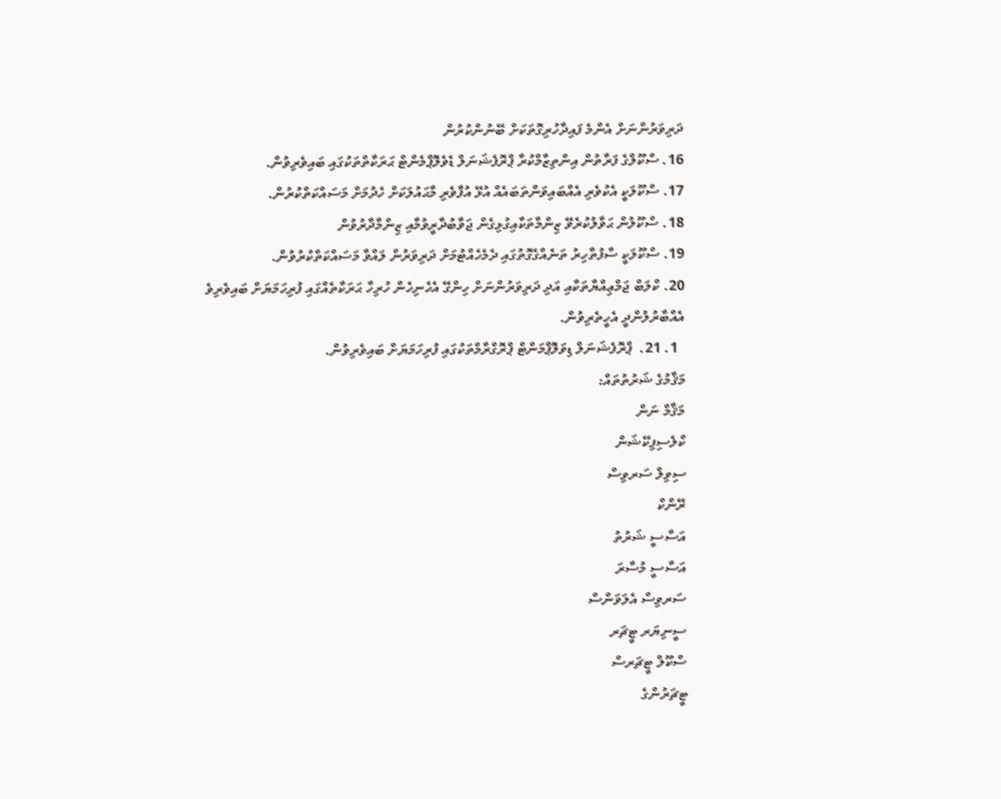ދަރިވަރުންނަށް އެންމެ ފައިދާހުރިގޮތަކަށް ބޭނުންކުރުން
16. ސްކޫލްގެ ފަރާތުން އިންތިޒާމްކުރާ ޕްރޮފެޝަނަލް ޑެވެލޮޕްމެންޓް ޙަރަކާތްތަކުގައި ބައިވެރިވުން.
17. ސްކޫލަކީ އެކުވެރި އެއްބައިވަންތަބައެއް އުޅޭ އުފާވެރި މާޙައުލަކަށް ހެދުމަށް މަސައްކަތްކުރުން.
18. ސްކޫލުން ޙަވާލުކުރެވޭ ޒިންމާތަކާއިގުޅިގެން ޖަވާބުދާރީވުމާއި ޒިންމާދާރުވުން
19. ސްކޫލަކީ ސާފުތާހިރު ތަނެއްގެގޮތުގައި ދެމެހެއްޓުމަށް ދަރިވަރުން ލައްވާ މަސައްކަތްކުރުވުން.
20. ކްލަބް ޖަމްޢިއްޔާތަކާއި އަދި ދަރިވަރުންނަށް ހިންގޭ އެހެނިހެން ހުރިހާ ޙަރަކާތެއްގައި ފުރިހަމަޔަށް ބައިވެރިވެ އެއްބާރުލުންދީ އެހީތެރިވުން.
  1. 21.  ޕްރޮފެޝަނަލް ޑިވަލޮޕްމަންޓް ޕްރޮގްރާމްތަކުގައި ފުރިހަމަޔަށް ބައިވެރިވުން.
މަޤާމުގެ ޝަރުތުތައް:
މަޤާމް ނަން
ކްލެސިފިކޭޝަން
ސިވިލް ސަރވިސް
ރޭންކް
އަސާސީ ޝަރުތު
އަސާސީ މުސާރަ
ސަރވިސް އެލަވަންސް
ސީނިޔަރ ޓީޗަރ
ސްކޫލް ޓީޗަރސް
ޓީޗަރުންގެ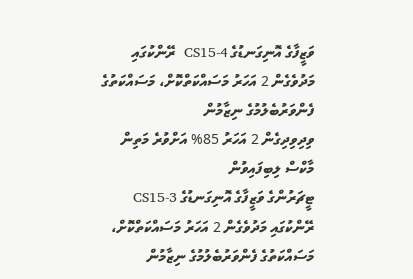ވަޒީފާގެ އޮނިގަނޑުގެ CS15-4  ރޭންކުގައި މަދުވެގެން 2 އަހަރު މަސައްކަތްކޮށް، މަސައްކަތުގެ ފެންވަރުބެލުމުގެ ނިޒާމުން
ވިދިވިދިގެން 2 އަހަރު 85% އަށްވުރެ މަތިން މާކްސް ލިބިފައިވުން
ޓީޗަރުންގެ ވަޒީފާގެ އޮނިގަނޑުގެ CS15-3  ރޭންކުގައި މަދުވެގެން 2 އަހަރު މަސައްކަތްކޮށް، މަސައްކަތުގެ ފެންވަރުބެލުމުގެ ނިޒާމުން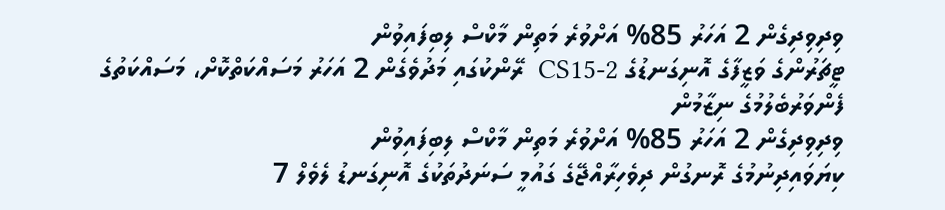ވިދިވިދިގެން 2 އަހަރު 85% އަށްވުރެ މަތިން މާކްސް ލިބިފައިވުން
ޓީޗަރުންގެ ވަޒީފާގެ އޮނިގަނޑުގެ CS15-2  ރޭންކުގައި މަދުވެގެން 2 އަހަރު މަސައްކަތްކޮށް، މަސައްކަތުގެ ފެންވަރުބެލުމުގެ ނިޒާމުން
ވިދިވިދިގެން 2 އަހަރު 85% އަށްވުރެ މަތިން މާކްސް ލިބިފައިވުން
ކިޔަވައިދިނުމުގެ ރޮނގުން ދިވެހިރާއްޖޭގެ ގައުމީ ސަނަދުތަކުގެ އޮނިގަނޑު ލެވެލް 7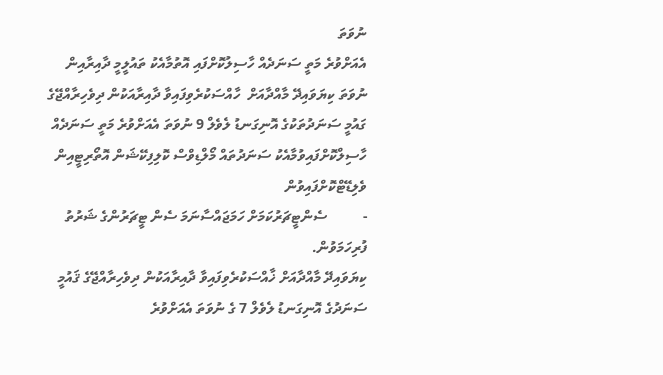ނުވަތަ
އެއަށްވުރެ މަތީ ސަނަދެއް ހާސިލުކޮށްފައި އޮތުމާއެކު ތައުލީމީ ދާއިރާއިން ނުވަތަ ކިޔަވައިދޭ މާއްދާއަށް  ހާއްސަކުރެވިފައިވާ ދާއިރާއަކުން ދިވެހިރާއްޖޭގެ ގައުމީ ސަނަދުތަކުގެ އޮނިގަނޑު ލެވެލް 9 ނުވަތަ އެއަށްވުރެ މަތީ ސަނަދެއް ހާސިލްކޮށްފައިވުމާއެކު ސަނަދުތައް މޯލްޑިވްސް ކޮލިފިކޭޝަން އޮތޯރިޓީއިން ވެލިޑޭޓްކޮށްފައިވުން
-          ސެންޓީޗަރުކަމަށް ހަމަޖައްސާނަމަ ސެން ޓީޗަރުންގެ ޝަރުތު ފުރިހަމަވުން.
ކިޔަވައިދޭ މާއްދާއަށް ޚާއްސަކުރެވިފައިވާ ދާއިރާއަކުން ދިވެހިރާއްޖޭގެ ޤައުމީ ސަނަދުގެ އޮނިގަނޑު ލެވެލް 7 ގެ ނުވަތަ އެއަށްވުރެ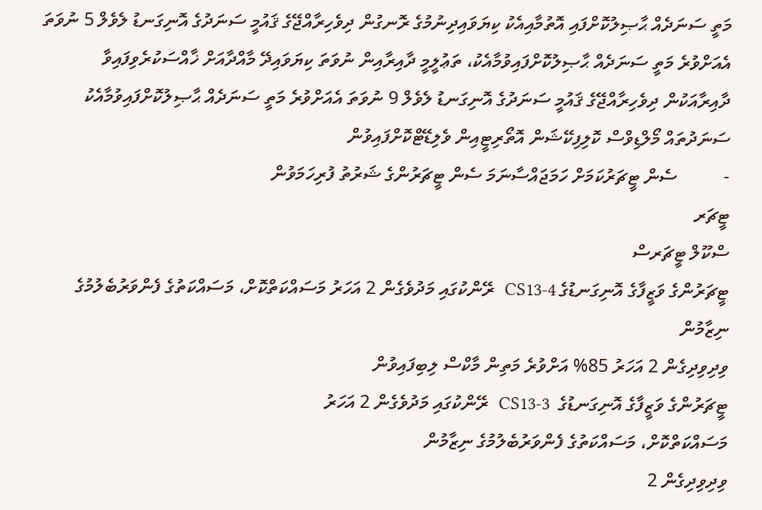މަތީ ސަނަދެއް ޙާޞިލުކޮށްފައި އޮތުމާއިއެކު ކިޔަވައިދިނުމުގެ ރޮނގުން ދިވެހިރާއްޖޭގެ ޤައުމީ ސަނަދުގެ އޮނިގަނޑު ލެވެލް 5 ނުވަތަ އެއަށްވުރެ މަތީ ސަނަދެއް ޙާޞިލުކޮށްފައިވުމާއެކު، ތަޢުލީމީ ދާއިރާއިން ނުވަތަ ކިޔަވައިދޭ މާއްދާއަށް ޚާއްސަކުރެވިފައިވާ ދާއިރާއަކުން ދިވެހިރާއްޖޭގެ ޤައުމީ ސަނަދުގެ އޮނިގަނޑު ލެވެލް 9 ނުވަތަ އެއަށްވުރެ މަތީ ސަނަދެއް ޙާޞިލުކޮށްފައިވުމާއެކު  ސަނަދުތައް މޯލްޑިވްސް ކޮލިފިކޭޝަން އޮތޯރިޓީއިން ވެލިޑޭޓްކޮށްފައިވުން
-          ސެން ޓީޗަރުކަމަށް ހަމަޖައްސާނަމަ ސެން ޓީޗަރުންގެ ޝަރުތު ފުރިހަމަވުން
ޓީޗަރ
ސްކޫލް ޓީޗަރސް
ޓީޗަރުންގެ ވަޒީފާގެ އޮނިގަނޑުގެ CS13-4  ރޭންކުގައި މަދުވެގެން 2 އަހަރު މަސައްކަތްކޮށް، މަސައްކަތުގެ ފެންވަރުބެލުމުގެ ނިޒާމުން
ވިދިވިދިގެން 2 އަހަރު 85% އަށްވުރެ މަތިން މާކްސް ލިބިފައިވުން
ޓީޗަރުންގެ ވަޒީފާގެ އޮނިގަނޑުގެ  CS13-3  ރޭންކުގައި މަދުވެގެން 2 އަހަރު
މަސައްކަތްކޮށް، މަސައްކަތުގެ ފެންވަރުބެލުމުގެ ނިޒާމުން
ވިދިވިދިގެން 2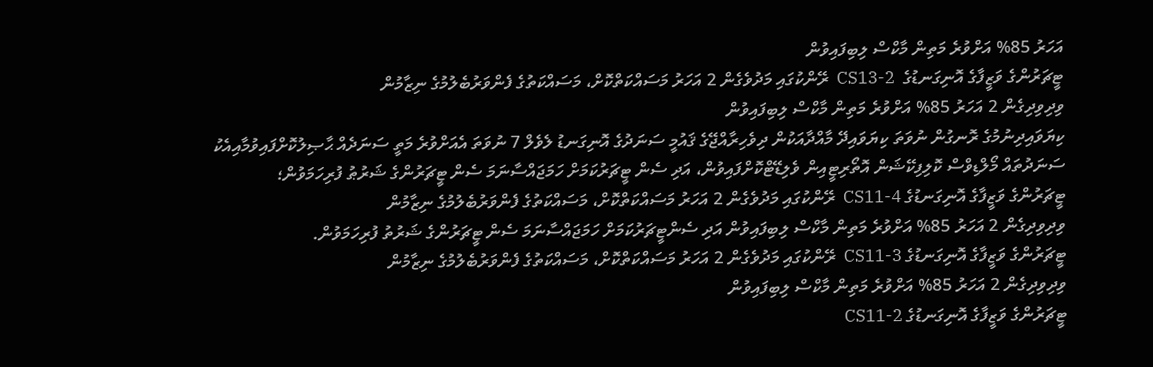އަހަރު 85% އަށްވުރެ މަތިން މާކްސް ލިބިފައިވުން
ޓީޗަރުންގެ ވަޒީފާގެ އޮނިގަނޑުގެ  CS13-2  ރޭންކުގައި މަދުވެގެން 2 އަހަރު މަސައްކަތްކޮށް، މަސައްކަތުގެ ފެންވަރުބެލުމުގެ ނިޒާމުން
ވިދިވިދިގެން 2 އަހަރު 85% އަށްވުރެ މަތިން މާކްސް ލިބިފައިވުން
ކިޔަވައިދިނުމުގެ ރޮނގުން ނުވަތަ ކިޔަވައިދޭ މާއްދާއަކުން ދިވެހިރާއްޖޭގެ ޤައުމީ ސަނަދުގެ އޮނިގަނޑު ލެވެލް 7 ނުވަތަ އެއަށްވުރެ މަތީ ސަނަދެއް ޙާޞިލުކޮށްފައިވުމާއިއެކު ސަނަދުތައް މޯލްޑިވްސް ކޮލިފިކޭޝަން އޮތޯރިޓީއިން ވެލިޑޭޓްކޮށްފައިވުން، އަދި ސެން ޓީޗަރުކަމަށް ހަމަޖައްސާނަމަ ސެން ޓީޗަރުންގެ ޝަރުޠު ފުރިހަމަވުން؛
ޓީޗަރުންގެ ވަޒީފާގެ އޮނިގަނޑުގެ CS11-4  ރޭންކުގައި މަދުވެގެން 2 އަހަރު މަސައްކަތްކޮށް، މަސައްކަތުގެ ފެންވަރުބެލުމުގެ ނިޒާމުން
ވިދިވިދިގެން 2 އަހަރު 85% އަށްވުރެ މަތިން މާކްސް ލިބިފައިވުން އަދި ސެންޓީޗަރުކަމަށް ހަމަޖައްސާނަމަ ސެން ޓީޗަރުންގެ ޝަރުތު ފުރިހަމަވުން.
ޓީޗަރުންގެ ވަޒީފާގެ އޮނިގަނޑުގެ CS11-3  ރޭންކުގައި މަދުވެގެން 2 އަހަރު މަސައްކަތްކޮށް، މަސައްކަތުގެ ފެންވަރުބެލުމުގެ ނިޒާމުން
ވިދިވިދިގެން 2 އަހަރު 85% އަށްވުރެ މަތިން މާކްސް ލިބިފައިވުން
ޓީޗަރުންގެ ވަޒީފާގެ އޮނިގަނޑުގެ CS11-2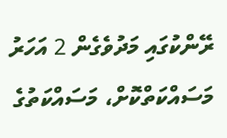ރޭންކުގައި މަދުވެގެން 2 އަހަރު މަސައްކަތްކޮށް، މަސައްކަތުގެ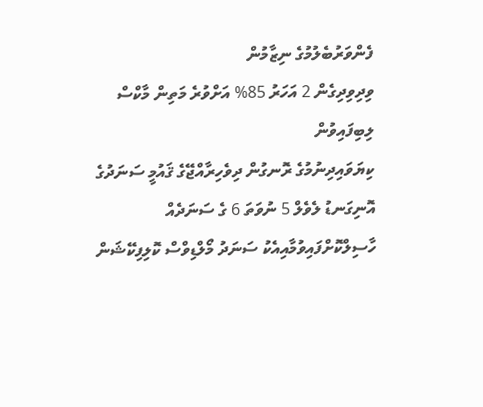ފެންވަރުބެލުމުގެ ނިޒާމުން
ވިދިވިދިގެން 2 އަހަރު 85% އަށްވުރެ މަތިން މާކްސް ލިބިފައިވުން
ކިޔަވައިދިނުމުގެ ރޮނގުން ދިވެހިރާއްޖޭގެ ޤައުމީ ސަނަދުގެ އޮނިގަނޑު ލެވެލް 5 ނުވަތަ 6 ގެ ސަނަދެއް ހާސިލްކޮށްފައިވުމާއިއެކު ސަނަދު މޯލްޑިވްސް ކޮލިފިކޭޝަން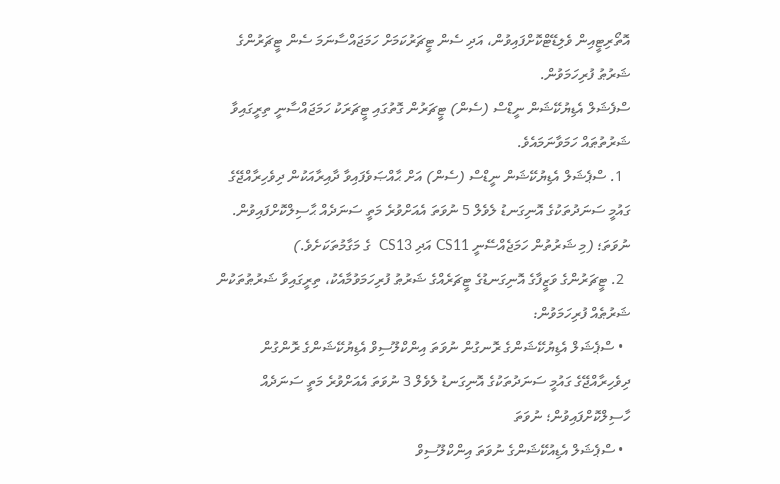އޮތޯރިޓީއިން ވެލިޑޭޓްކޮށްފައިވުން، އަދި ސެން ޓީޗަރުކަމަށް ހަމަޖައްސާނަމަ ސެން ޓީޗަރުންގެ ޝަރުޠު ފުރިހަމަވުން.
ސްފެޝަލް އެޑިޔުކޭޝަން ނީޑްސް (ސެން) ޓީޗަރުން ގޮތުގައި ޓީޗަރަކު ހަމަޖައްސާނީ ތިރީގައިވާ ޝަރުތުޠައް ހަމަވާނަމައެވެ.
  1. ސްޕެޝަލް އެޑިޔުކޭޝަން ނީޑްސް (ސެން) އަށް ޙާއްޞަވެފައިވާ ދާއިރާއަކުން ދިވެހިރާއްޖޭގެ ގައުމީ ސަނަދުތަކުގެ އޮނިގަނޑު ލެވެލް 5 ނުވަތަ އެއަށްވުރެ މަތީ ސަނަދެއް ޙާސިލްކޮށްފައިވުން. ނުވަތަ؛ (މި ޝަރުތުން ހަމަޖެއްސޭނީ CS11 އަދި CS13  ގެ މަގާމުތަކަށެވެ.)
  2. ޓީޗަރުންގެ ވަޒީފާގެ އޮނިގަނޑުގެ ޓީޗަރެއްގެ ޝަރުޠު ފުރިހަމަވުމާއެކު، ތިރީގައިވާ ޝަރުޠުތަކުން ޝަރުޠެއް ފުރިހަމަވުން:
  • ސްޕެޝަލް އެޑިޔުކޭޝަންގެ ރޮނގުން ނުވަތަ އިންކްލޫސިވް އެޑިޔުކޭޝަންގެ ރޮންގުން ދިވެހިރާއްޖޭގެ ގައުމީ ސަނަދުތަކުގެ އޮނިގަނޑު ލެވެލް 3 ނުވަތަ އެއަށްވުރެ މަތީ ސަނަދެއް ހާސިލްކޮށްފައިވުން؛ ނުވަތަ
  • ސްޕެޝަލް އެޑިއުކޭޝަންގެ ނުވަތަ އިންކްލޫސިވް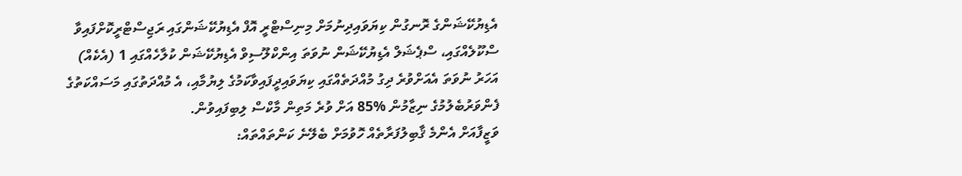އެޑިޔުކޭޝަންގެ ރޮނގުން ކިޔަވައިދިނުމަށް މިނިސްޓްރީ އޮފް އެޑިޔުކޭޝަންގައި ރަޖިސްޓްރީކޮށްފައިވާ ސްކޫލެއްގައި، ސްޕެޝަލް އެޑިޔުކޭޝަން ނުވަތަ އިންކްލޫސިވް އެޑިޔުކޭޝަން ކުލާހެއްގައި 1 (އެކެއް) އަހަރު ނުވަތަ އެއަށްވުރެ ދިގު މުއްދަތެއްގައި ކިޔަވައިދީފައިވާކަމުގެ ލިޔުމާއި، އެ މުއްދަތުގައި މަސައްކަތުގެ ފެންވަރުބެލުމުގެ ނިޒާމުން %85 އަށް ވުރެ މަތިން މާކްސް ލިބިފައިވުން.
ވަޒީފާއަށް އެންމެ ޤާބިލުފަރާތެއް ހޮވުމަށް ބެލޭނެ ކަންތައްތައް: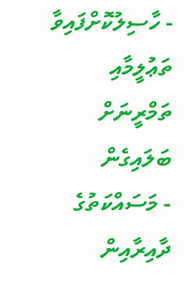- ހާސިލުކޮށްފައިވާ ތަޢުލީމާއި ތަމްރީނަށް ބަލައިގެން
- މަސައްކަތުގެ ދާއިރާއިން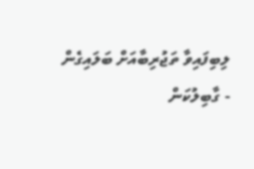ލިބިފައިވާ ތަޖުރިބާއަށް ބަލައިގެން
- ގާބިލުކަން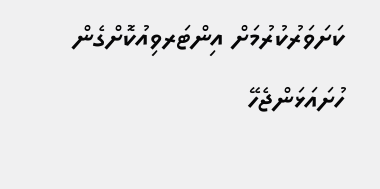ކަށަވަރުކުރުމަށް އިންޓަރވިއުކޮށްގެން
ހުށައަޅަންޖެހޭ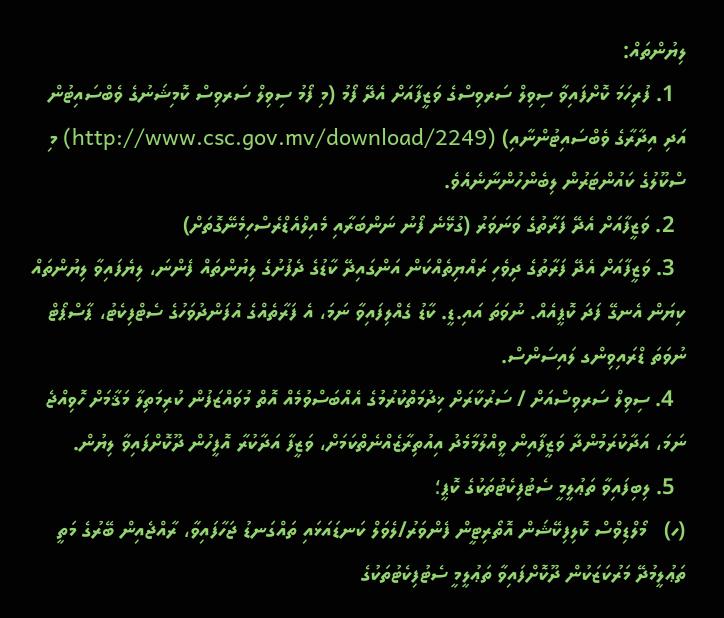ލިޔުންތައް:
  1. ފުރިހަމަ ކޮށްފައިވާ ސިވިލް ސަރވިސްގެ ވަޒީފާއަށް އެދޭ ފޯމު (މި ފޯމު ސިވިލް ސަރވިސް ކޮމިޝަނުގެ ވެބްސައިޓުން އަދި އިދާރާގެ ވެބްސައިޓުންނާއި) (http://www.csc.gov.mv/download/2249) މި ސްކޫލުގެ ކައުންޓަރުން ލިބެންހުންނާނެއެވެ.
  2. ވަޒީފާއަށް އެދޭ ފަރާތުގެ ވަނަވަރު (ގުޅޭނެ ފޯނު ނަންބަރާއި މެއިލްއެޑްރެސްހިމެނޭގޮތަށް)
  3. ވަޒީފާއަށް އެދޭ ފަރާތުގެ ދިވެހި ރައްޔިތެއްކަން އަންގައިދޭ ކާޑުގެ ދެފުށުގެ ލިޔުންތައް ފެންނަ، ލިޔެފައިވާ ލިޔުންތައް ކިޔަން އެނގޭ ފަދަ ކޮޕީއެއް. ނުވަތަ އައި.ޑީ. ކާޑު ގެއްލިފައިވާ ނަމަ، އެ ފަރާތެއްގެ އުފަންދުވަހުގެ ސެޓްފިކެޓު، ޕާސްޕޯޓް ނުވަތަ ޑްރައިވިންގ ލައިސަންސް.
  4. ސިވިލް ސަރވިސްއަށް / ސަރުކާރަށް ޚިދުމަތްކުރުމުގެ އެއްބަސްވުމެއް އޮތް މުވައްޒަފުން ކުރިމަތިލާ މަޤާމަށް ހޮވިއްޖެ ނަމަ، އަދާކުރަމުންދާ ވަޒީފާއިން ވީއްލުމާމެދު އިއުތިރާޒެއްނެތްކަމަށް، ވަޒީފާ އަދާކުރާ އޮފީހުން ދޫކޮށްފައިވާ ލިޔުން.
  5. ލިބިފައިވާ ތަޢުލީމީ ސެޓުފިކެޓުތަކުގެ ކޮޕީ؛
(ހ)   މޯލްޑިވްސް ކޮލިފިކޭޝަން އޮތޯރިޓީން ފެންވަރު/ލެވަލް ކަނޑައަޅައި ތައްގަނޑު ޖަހާފައިވާ، ރާއްޖެއިން ބޭރުގެ މަތީ ތަޢުލީމުދޭ މަރުކަޒަކުން ދޫކޮށްފައިވާ ތަޢުލީމީ ސެޓުފިކެޓުތަކުގެ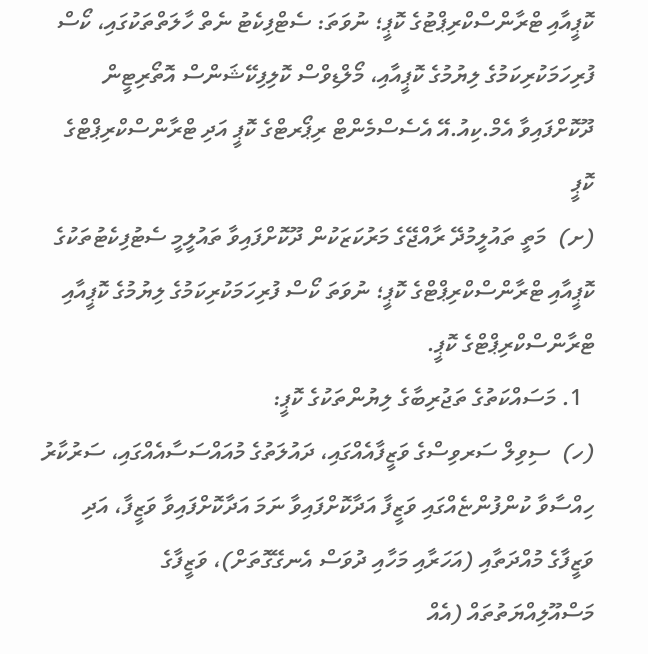ކޮޕީއާއި ޓްރާންސްކްރިޕްޓުގެ ކޮޕީ؛ ނުވަތަ: ސެޓްފިކެޓު ނެތް ހާލަތްތަކުގައި، ކޯސް ފުރިހަމަކުރިކަމުގެ ލިޔުމުގެ ކޮޕީއާއި، މޯލްޑިވްސް ކޮލިފިކޭޝަންސް އޮތޯރިޓީން ދޫކޮށްފައިވާ އެމް.ކިއު.އޭ އެސެސްމެންޓް ރިޕޯރޓްގެ ކޮޕީ އަދި ޓްރާންސްކްރިޕްޓްގެ ކޮޕީ
(ށ)  މަތީ ތައުލީމުދޭ ރާއްޖޭގެ މަރުކަޒަކުން ދޫކޮށްފައިވާ ތައުލީމީ ސެޓުފިކެޓުތަކުގެ ކޮޕީއާއި ޓްރާންސްކްރިޕްޓްގެ ކޮޕީ؛ ނުވަތަ ކޯސް ފުރިހަމަކުރިކަމުގެ ލިޔުމުގެ ކޮޕީއާއި ޓްރާންސްކްރިޕްޓްގެ ކޮޕީ.
  1. މަސައްކަތުގެ ތަޖުރިބާގެ ލިޔުންތަކުގެ ކޮޕީ:
(ހ)  ސިވިލް ސަރވިސްގެ ވަޒީފާއެއްގައި، ދައުލަތުގެ މުއައްސަސާއެއްގައި، ސަރުކާރު ހިއްސާވާ ކުންފުންޏެއްގައި ވަޒީފާ އަދާކޮށްފައިވާ ނަމަ އަދާކޮށްފައިވާ ވަޒީފާ، އަދި ވަޒީފާގެ މުއްދަތާއި (އަހަރާއި މަހާއި ދުވަސް އެނގޭގޮތަށް)، ވަޒީފާގެ މަސްއޫލިއްޔަތުތައް (އެއް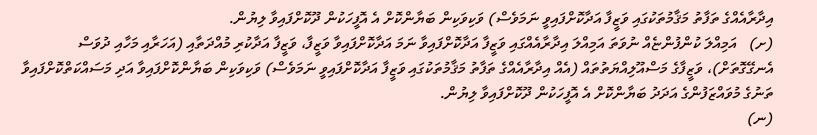އިދާރާއެއްގެ ތަފާތު މަޤާމުތަކުގައި ވަޒީފާ އަދާކޮށްފައިވީ ނަމަވެސް) ވަކިވަކިން ބަޔާންކޮށް އެ އޮފީހަކުން ދޫކޮށްފައިވާ ލިޔުން.
(ށ)   އަމިއްލަ ކުންފުންޏެއް ނުވަތަ އަމިއްލަ އިދާރާއެއްގައި ވަޒީފާ އަދާކޮށްފައިވާ ނަމަ އަދާކޮށްފައިވާ ވަޒީފާ، ވަޒީފާ އަދާކުރި މުއްދަތާއި (އަހަރާއި މަހާއި ދުވަސް އެނގޭގޮތަށް)، ވަޒީފާގެ މަސްއޫލިއްޔަތުތައް (އެއް އިދާރާއެއްގެ ތަފާތު މަޤާމުތަކުގައި ވަޒީފާ އަދާކޮށްފައިވީ ނަމަވެސް) ވަކިވަކިން ބަޔާންކޮށްފައިވާ އަދި މަސައްކަތްކޮށްފައިވާ ތަނުގެ މުވައްޒަފުންގެ އަދަދު ބަޔާންކޮށް އެ އޮފީހަކުން ދޫކޮށްފައިވާ ލިޔުން.
(ނ)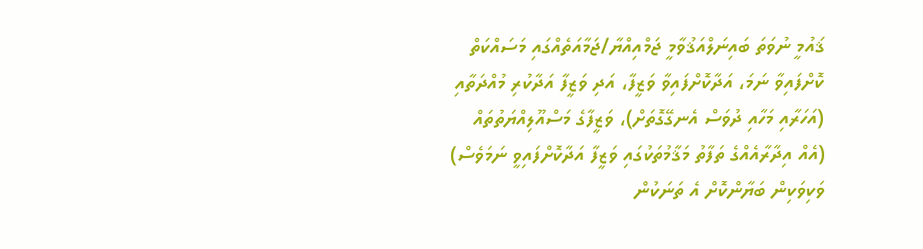ޤައުމީ ނުވަތަ ބައިނަލްއަޤުވާމީ ޖަމްއިއްޔާ/ޖަމާއަތެއްގައި މަސައްކަތް ކޮށްފައިވާ ނަމަ، އަދާކޮށްފައިވާ ވަޒީފާ، އަދި ވަޒީފާ އަދާކުރި މުއްދަތާއި (އަހަރާއި މަހާއި ދުވަސް އެނގޭގޮތަށް)، ވަޒީފާގެ މަސްއޫލިއްޔަތުތައް (އެއް އިދާރާއެއްގެ ތަފާތު މަޤާމުތަކުގައި ވަޒީފާ އަދާކޮށްފައިވީ ނަމަވެސް) ވަކިވަކިން ބަޔާންކޮށް އެ ތަނަކުން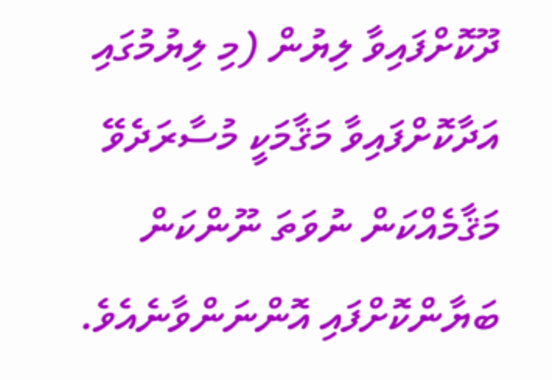ދޫކޮށްފައިވާ ލިޔުން (މި ލިޔުމުގައި އަދާކޮށްފައިވާ މަޤާމަކީ މުސާރަދެވޭ މަޤާމެއްކަން ނުވަތަ ނޫންކަން ބަޔާންކޮށްފައި އޮންނަންވާނެއެވެ.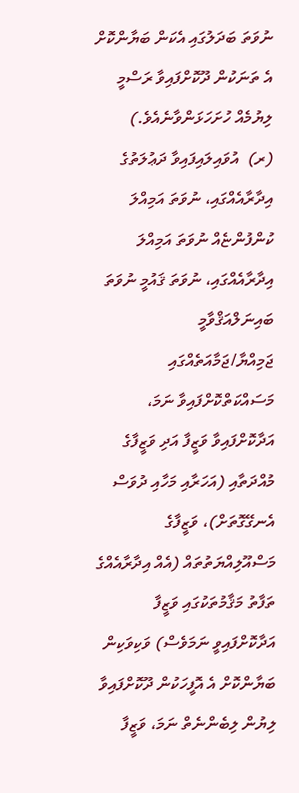ނުވަތަ ބަދަލުގައި އެކަން ބަޔާންކޮށް އެ ތަނަކުން ދޫކޮށްފައިވާ ރަސްމީ ލިޔުމެއް ހުށަހަޅަންވާނެއެވެ.)
(ރ)  އުވައިލައިފައިވާ ދަޢުލަތުގެ އިދާރާއެއްގައި، ނުވަތަ އަމިއްލަ ކުންފުންޏެއް ނުވަތަ އަމިއްލަ އިދާރާއެއްގައި، ނުވަތަ ޤައުމީ ނުވަތަ ބައިނަލްއަޤްވާމީ ޖަމިއްޔާ/ޖަމާއަތެއްގައި މަސައްކަތްކޮށްފައިވާ ނަމަ،  އަދާކޮށްފައިވާ ވަޒީފާ އަދި ވަޒީފާގެ މުއްދަތާއި (އަހަރާއި މަހާއި ދުވަސް އެނގޭގޮތަށް)، ވަޒީފާގެ
މަސްއޫލިއްޔަތުތައް (އެއް އިދާރާއެއްގެ ތަފާތު މަޤާމުތަކުގައި ވަޒީފާ އަދާކޮށްފައިވީ ނަމަވެސް) ވަކިވަކިން ބަޔާންކޮށް އެ އޮފީހަކުން ދޫކޮށްފައިވާ ލިޔުން ލިބެންނެތް ނަމަ، ވަޒީފާ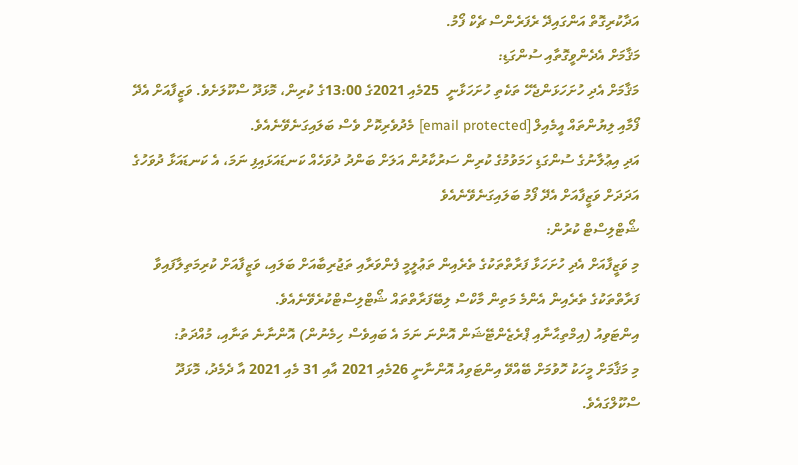އަދާކުރިގޮތް އަންގައިދޭ ރެފަރެންސް ޗެކް ފޯމު.
މަޤާމަށް އެދެންވީގޮތާއި ސުންގަޑި:
މަޤާމަށް އެދި ހުށަހަޅަންޖެހޭ ތަކެތި ހުށަހަޅާނީ  25މެއި 2021ގެ 13:00ގެ ކުރިން، މޮޅަދޫ ސްކޫލަށެވެ. ވަޒީފާއަށް އެދޭ ފޯމާއި ލިޔުންތައް އީމެއިލް [email protected] މެދުވެރިކޮށް ވެސް ބަލައިގަނެވޭނެއެވެ.
އަދި އިޢުލާނުގެ ސުންގަޑި ހަމަވުމުގެ ކުރިން ސަރުކާރުން އަލަށް ބަންދު ދުވަހެއް ކަނޑައަޅައިފި ނަމަ، އެ ކަނޑައަޅާ ދުވަހުގެ އަދަދަށް ވަޒީފާއަށް އެދޭ ފޯމު ބަލައިގަނެވޭނެއެވެ
ޝޯޓްލިސްޓް ކުރުން:
މި ވަޒީފާއަށް އެދި ހުށަހަޅާ ފަރާތްތަކުގެ ތެރެއިން ތަޢުލީމީ ފެންވަރާއި ތަޖުރިބާއަށް ބަލައި، ވަޒީފާއަށް ކުރިމަތިލާފައިވާ ފަރާތްތަކުގެ ތެރެއިން އެންމެ މަތިން މާކްސް ލިބޭފަރާތްތައް ޝޯޓްލިސްޓްކުރެވޭނެއެވެ.
އިންޓަވިއު (އިމްތިޙާނާއި ޕްރެޒެންޓޭޝަން އޮންނަ ނަމަ އެ ބައިވެސް ހިމެނުން) އޮންނާނެ ތަނާއި، މުއްދަތު:
މި މަޤާމަށް މީހަކު ހޮވުމަށް ބޭއްވޭ އިންޓަވިއު އޮންނާނީ 26މެއި 2021 އާއި 31 މެއި 2021 އާ ދެމެދު، މޮޅަދޫ ސްކޫލްގައެވެ.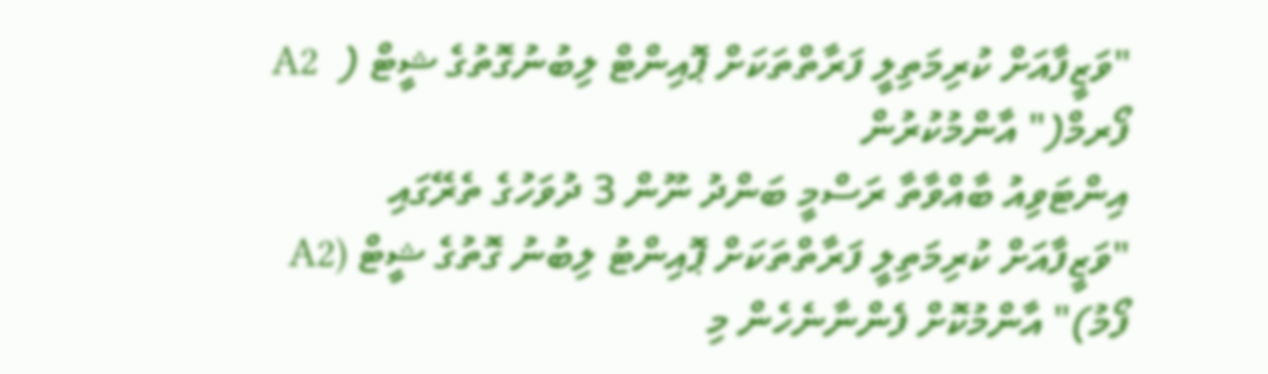"ވަޒީފާއަށް ކުރިމަތިލީ ފަރާތްތަކަށް ޕޮއިންޓް ލިބުނުގޮތުގެ ޝީޓް (  A2 ފޯރމް(" އާންމުކުރުން
އިންޓަވިއު ބާއްވާތާ ރަސްމީ ބަންދު ނޫން 3 ދުވަހުގެ ތެރޭގައި "ވަޒީފާއަށް ކުރިމަތިލީ ފަރާތްތަކަށް ޕޮއިންޓު ލިބުނު ގޮތުގެ ޝީޓް (A2 ފޯމު)" އާންމުކޮށް ފެންނާނެހެން މި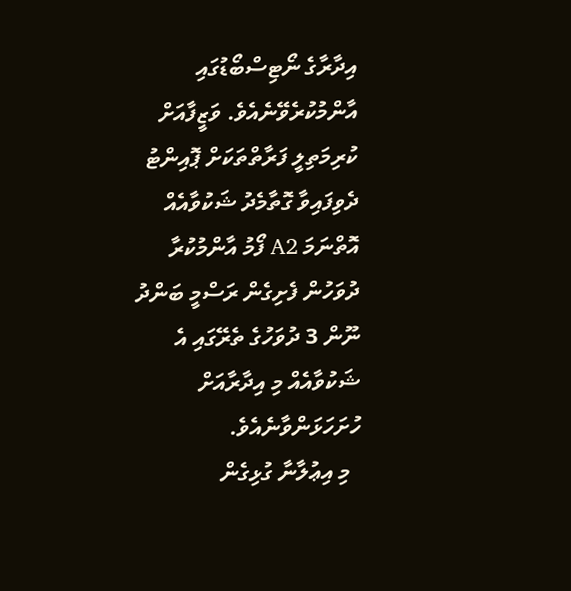އިދާރާގެ ނޯޓިސްބޯޑުގައި އާންމުކުރެވޭނެއެވެ. ވަޒީފާއަށް ކުރިމަތިލީ ފަރާތްތަކަށް ޕޮއިންޓު ދެވިފައިވާ ގޮތާމެދު ޝަކުވާއެއް އޮތްނަމަ A2 ފޯމު އާންމުކުރާ ދުވަހުން ފެށިގެން ރަސްމީ ބަންދު ނޫން 3 ދުވަހުގެ ތެރޭގައި އެ ޝަކުވާއެއް މި އިދާރާއަށް ހުށަހަޅަންވާނެއެވެ.
  މި އިޢުލާނާ ގުޅިގެން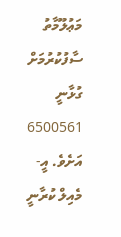މަޢުލޫމާތު ސާފުކުރުމަށް ގުޅާނީ 6500561 އަށެވެ. އީ-މެއިލް ކުރާނީ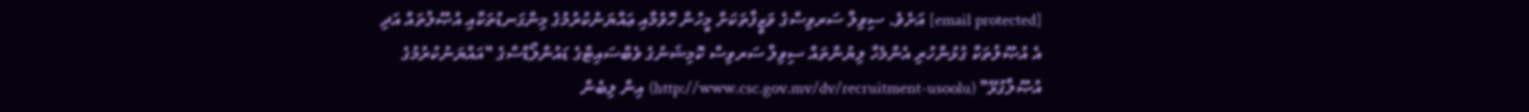[email protected] އަށެވެ. ސިވިލް ސަރވިސްގެ ވަޒީފާތަކަށް މީހުން ހޮވުމާއި ޢައްޔަނުކުރުމުގެ މިންގަނޑުތަކާއި އުޞޫލުތައް އަދި އެ އުޞޫލުތަކާ ގުޅުންހުރި އެންމެހާ ލިޔުންތައް ސިވިލް ސަރވިސް ކޮމިޝަނުގެ ވެބްސައިޓްގެ ޑައުންލޯޑްސްގެ "އައްޔަނުކުރުމުގެ އުޞޫލާގުޅޭ" (http://www.csc.gov.mv/dv/recruitment-usoolu) އިން ލިބެން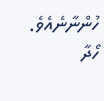ހުންނާނެއެވެ.
ހޯދާ